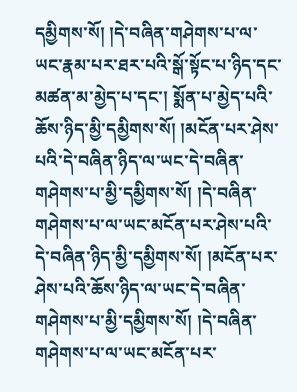དམྱིགས་སོ། །དེ་བཞིན་གཤེགས་པ་ལ་ཡང་རྣམ་པར་ཐར་པའི་སྒོ་སྟོང་པ་ཉིད་དང་མཚན་མ་མྱེད་པ་དང་། སྨོན་པ་མྱེད་པའི་ཆོས་ཉིད་མྱི་དམྱིགས་སོ། །མངོན་པར་ཤེས་པའི་དེ་བཞིན་ཉིད་ལ་ཡང་དེ་བཞིན་གཤེགས་པ་མྱི་དམྱིགས་སོ། །དེ་བཞིན་གཤེགས་པ་ལ་ཡང་མངོན་པར་ཤེས་པའི་དེ་བཞིན་ཉིད་མྱི་དམྱིགས་སོ། །མངོན་པར་ཤེས་པའི་ཆོས་ཉིད་ལ་ཡང་དེ་བཞིན་གཤེགས་པ་མྱི་དམྱིགས་སོ། །དེ་བཞིན་གཤེགས་པ་ལ་ཡང་མངོན་པར་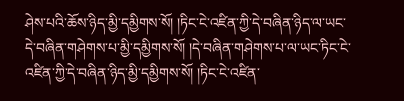ཤེས་པའི་ཆོས་ཉིད་མྱི་དམྱིགས་སོ། །ཏིང་ངེ་འཛིན་ཀྱི་དེ་བཞིན་ཉིད་ལ་ཡང་དེ་བཞིན་གཤེགས་པ་མྱི་དམྱིགས་སོ། །དེ་བཞིན་གཤེགས་པ་ལ་ཡང་ཏིང་ངེ་འཛིན་ཀྱི་དེ་བཞིན་ཉིད་མྱི་དམྱིགས་སོ། །ཏིང་ངེ་འཛིན་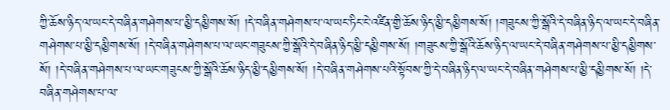ཀྱི་ཆོས་ཉིད་ལ་ཡང་དེ་བཞིན་གཤེགས་པ་མྱི་དམྱིགས་སོ། །དེ་བཞིན་གཤེགས་པ་ལ་ཡང་ཏིང་ངེ་འཛིན་གྱི་ཆོས་ཉིད་མྱི་དམྱིགས་སོ། །གཟུངས་ཀྱི་སྒོའི་དེ་བཞིན་ཉིད་ལ་ཡང་དེ་བཞིན་གཤེགས་པ་མྱི་དམྱིགས་སོ། །དེ་བཞིན་གཤེགས་པ་ལ་ཡང་གཟུངས་ཀྱི་སྒོའི་དེ་བཞིན་ཉིད་མྱི་དམྱིགས་སོ། །གཟུངས་ཀྱི་སྒོའི་ཆོས་ཉིད་ལ་ཡང་དེ་བཞིན་གཤེགས་པ་མྱི་དམྱིགས་སོ། །དེ་བཞིན་གཤེགས་པ་ལ་ཡང་གཟུངས་ཀྱི་སྒོའི་ཆོས་ཉིད་མྱི་དམྱིགས་སོ། །དེ་བཞིན་གཤེགས་པའི་སྟོབས་ཀྱི་དེ་བཞིན་ཉིད་ལ་ཡང་དེ་བཞིན་གཤེགས་པ་མྱི་དམྱིགས་སོ། །དེ་བཞིན་གཤེགས་པ་ལ་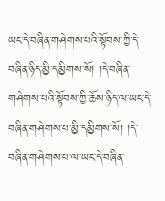ཡང་དེ་བཞིན་གཤེགས་པའི་སྟོབས་ཀྱི་དེ་བཞིན་ཉིད་མྱི་དམྱིགས་སོ། །དེ་བཞིན་གཤེགས་པའི་སྟོབས་ཀྱི་ཆོས་ཉིད་ལ་ཡང་དེ་བཞིན་གཤེགས་པ་མྱི་དམྱིགས་སོ། །དེ་བཞིན་གཤེགས་པ་ལ་ཡང་དེ་བཞིན་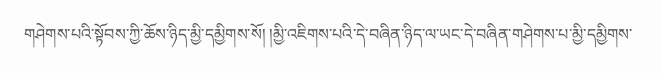གཤེགས་པའི་སྟོབས་ཀྱི་ཆོས་ཉིད་མྱི་དམྱིགས་སོ། །མྱི་འཇིགས་པའི་དེ་བཞིན་ཉིད་ལ་ཡང་དེ་བཞིན་གཤེགས་པ་མྱི་དམྱིགས་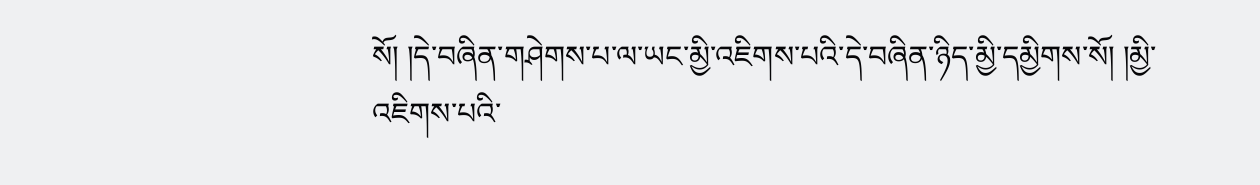སོ། །དེ་བཞིན་གཤེགས་པ་ལ་ཡང་མྱི་འཇིགས་པའི་དེ་བཞིན་ཉིད་མྱི་དམྱིགས་སོ། །མྱི་འཇིགས་པའི་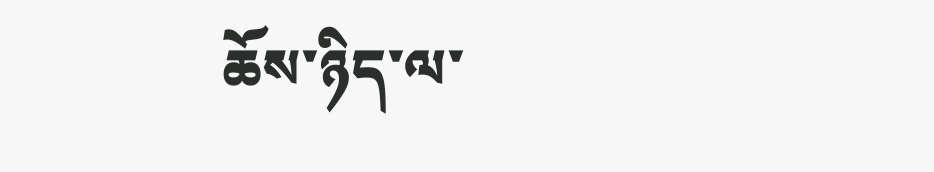ཆོས་ཉིད་ལ་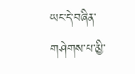ཡང་དེ་བཞིན་གཤེགས་པ་མྱི་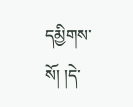དམྱིགས་སོ། །དེ་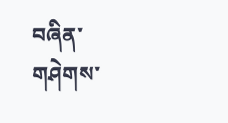བཞིན་གཤེགས་